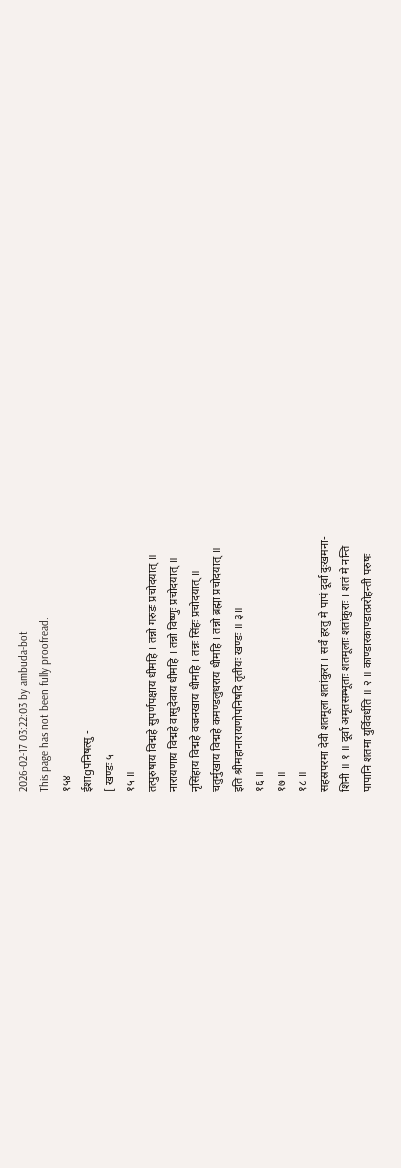2026-02-17 03:22:03 by ambuda-bot
This page has not been fully proofread.
१५४
ईशाgपनिषत्सु -
[ खण्डः ५
१५ ॥
तत्पुरुषाय विद्महे सुपर्णपक्षाय धीमहि । तन्नो गरुडः प्रचोदयात् ॥
नारायणाय विद्महे वासुदेवाय धीमहि । तन्नो विष्णुः प्रचोदयात् ॥
नृसिंहाय विद्महे वज्रनखाय धीमहि । तन्नः सिंहः प्रचोदयात् ॥
चतुर्मुखाय विद्महे कमण्डलुधराय धीमहि । तन्नो ब्रह्मा प्रचोदयात् ॥
इति श्रीमहानारायणोपनिषदि तृतीयः खण्डः ॥ ३॥
१६ ॥
१७ ॥
१८ ॥
सहस्रपरमा देवी शतमूला शतांकुरा । सर्वं हरतु मे पापं दूर्वा दुःखमना-
शिनी ॥ १ ॥ दूर्वा अमृतसम्भूताः शतमूलाः शतांकुराः । शतं मे नन्ति
पापानि शतमा युर्विवर्धति ॥ २ ॥ काण्डारकाण्डात्प्ररोहन्ती परुषः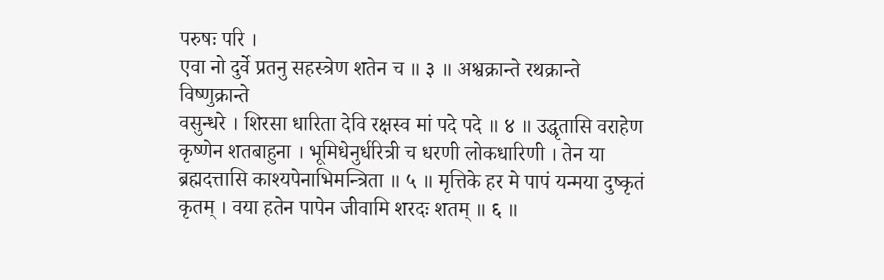परुषः परि ।
एवा नो दुर्वे प्रतनु सहस्त्रेण शतेन च ॥ ३ ॥ अश्वक्रान्ते रथक्रान्ते विष्णुक्रान्ते
वसुन्धरे । शिरसा धारिता देवि रक्षस्व मां पदे पदे ॥ ४ ॥ उद्धृतासि वराहेण
कृष्णेन शतबाहुना । भूमिधेनुर्धरित्री च धरणी लोकधारिणी । तेन या
ब्रह्मदत्तासि काश्यपेनाभिमन्त्रिता ॥ ५ ॥ मृत्तिके हर मे पापं यन्मया दुष्कृतं
कृतम् । वया हतेन पापेन जीवामि शरदः शतम् ॥ ६ ॥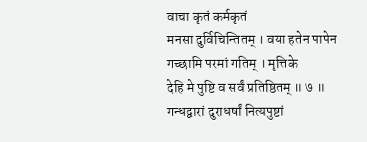वाचा कृतं कर्मकृतं
मनसा दुर्विचिन्तितम् । वया हतेन पापेन गच्छामि परमां गतिम् । मृत्तिके
देहि मे पुष्टि व सर्वं प्रतिष्ठितम् ॥ ७ ॥ गन्धद्वारां दुराधर्षां नित्यपुष्टां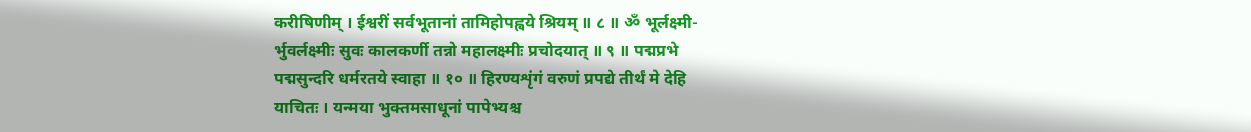करीषिणीम् । ईश्वरीं सर्वभूतानां तामिहोपह्वये श्रियम् ॥ ८ ॥ ॐ भूर्लक्ष्मी-
र्भुवर्लक्ष्मीः सुवः कालकर्णी तन्नो महालक्ष्मीः प्रचोदयात् ॥ ९ ॥ पद्मप्रभे
पद्मसुन्दरि धर्मरतये स्वाहा ॥ १० ॥ हिरण्यशृंगं वरुणं प्रपद्ये तीर्थं मे देहि
याचितः । यन्मया भुक्तमसाधूनां पापेभ्यश्च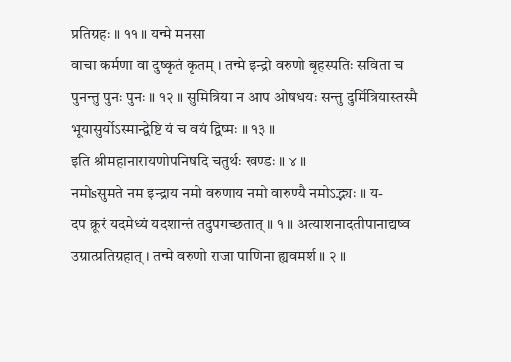प्रतिग्रहः ॥ ११ ॥ यन्मे मनसा
वाचा कर्मणा वा दुष्कृतं कृतम् । तन्मे इन्द्रो वरुणो बृहस्पतिः सविता च
पुनन्तु पुनः पुनः ॥ १२ ॥ सुमित्रिया न आप ओषधयः सन्तु दुर्मित्रियास्तस्मै
भूयासुर्योऽस्मान्द्वेष्टि यं च वयं द्विष्मः ॥ १३ ॥
इति श्रीमहानारायणोपनिषदि चतुर्थः खण्डः ॥ ४ ॥
नमोsसुमते नम इन्द्राय नमो वरुणाय नमो वारुण्यै नमोऽद्भ्यः ॥ य-
दप क्रूरं यदमेध्यं यदशान्तं तदुपगच्छतात् ॥ १ ॥ अत्याशनादतीपानाद्यष्व
उग्रात्प्रतिग्रहात् । तन्मे वरुणो राजा पाणिना ह्यवमर्श ॥ २ ॥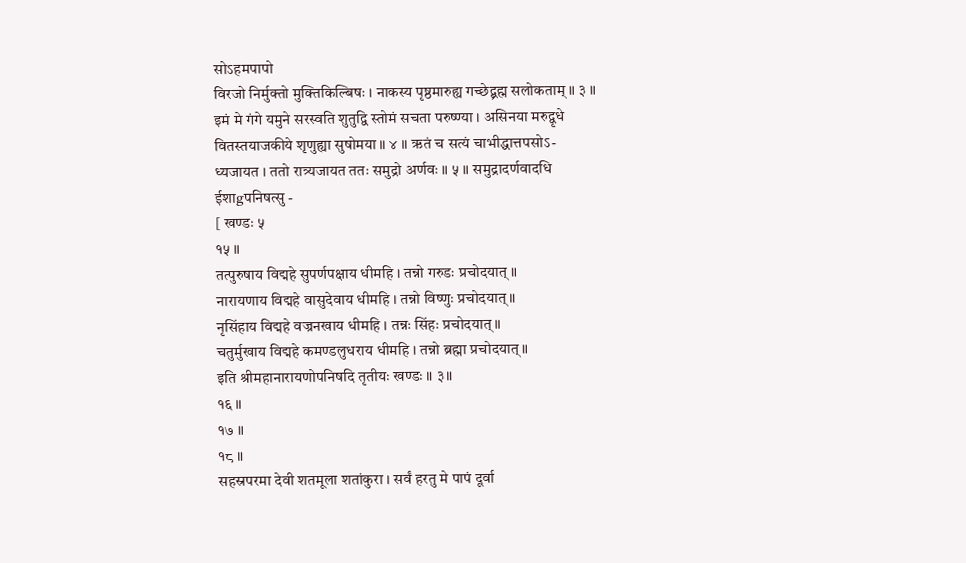सोऽहमपापो
विरजो निर्मुक्तो मुक्तिकिल्बिषः । नाकस्य पृष्ठमारुह्य गच्छेद्ब्रह्म सलोकताम् ॥ ३ ॥
इमं मे गंगे यमुने सरस्वति शुतुद्वि स्तोमं सचता परुष्ण्या । असिनया मरुद्वृधे
वितस्तयाजकीये शृणुह्या सुषोमया ॥ ४ ॥ ऋतं च सत्यं चाभीद्धात्तपसोऽ-
ध्यजायत । ततो रात्र्यजायत ततः समुद्रो अर्णवः ॥ ५ ॥ समुद्रादर्णवादधि
ईशाgपनिषत्सु -
[ खण्डः ५
१५ ॥
तत्पुरुषाय विद्महे सुपर्णपक्षाय धीमहि । तन्नो गरुडः प्रचोदयात् ॥
नारायणाय विद्महे वासुदेवाय धीमहि । तन्नो विष्णुः प्रचोदयात् ॥
नृसिंहाय विद्महे वज्रनखाय धीमहि । तन्नः सिंहः प्रचोदयात् ॥
चतुर्मुखाय विद्महे कमण्डलुधराय धीमहि । तन्नो ब्रह्मा प्रचोदयात् ॥
इति श्रीमहानारायणोपनिषदि तृतीयः खण्डः ॥ ३॥
१६ ॥
१७ ॥
१८ ॥
सहस्रपरमा देवी शतमूला शतांकुरा । सर्वं हरतु मे पापं दूर्वा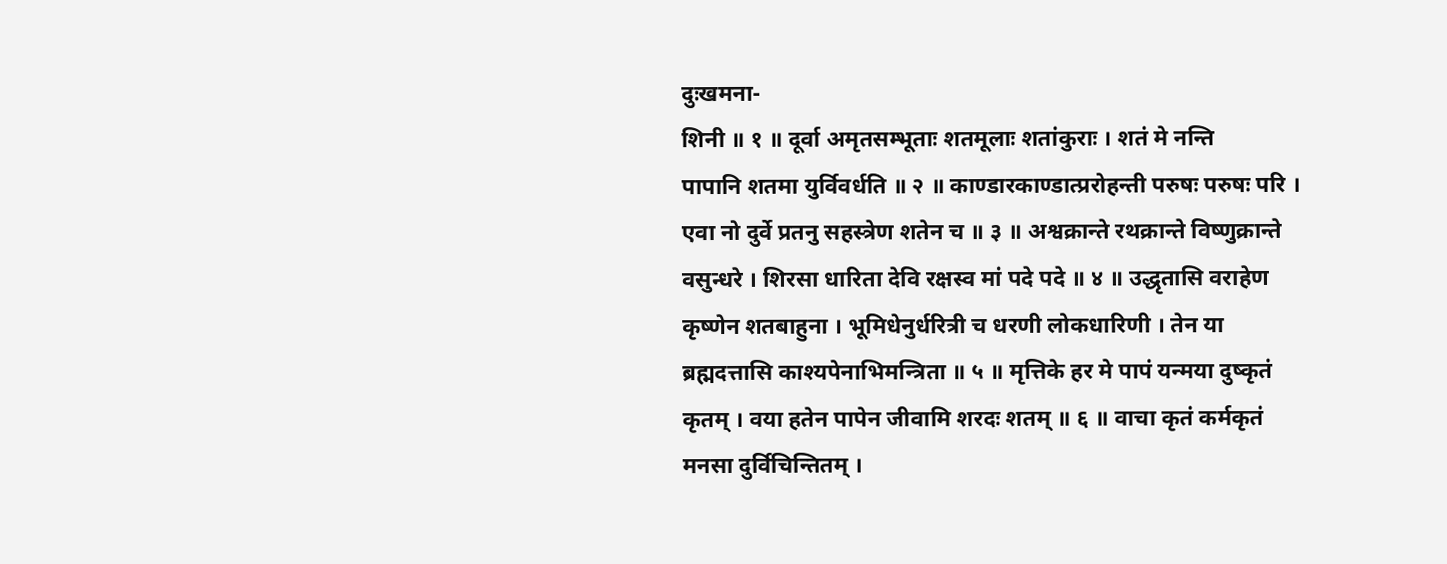दुःखमना-
शिनी ॥ १ ॥ दूर्वा अमृतसम्भूताः शतमूलाः शतांकुराः । शतं मे नन्ति
पापानि शतमा युर्विवर्धति ॥ २ ॥ काण्डारकाण्डात्प्ररोहन्ती परुषः परुषः परि ।
एवा नो दुर्वे प्रतनु सहस्त्रेण शतेन च ॥ ३ ॥ अश्वक्रान्ते रथक्रान्ते विष्णुक्रान्ते
वसुन्धरे । शिरसा धारिता देवि रक्षस्व मां पदे पदे ॥ ४ ॥ उद्धृतासि वराहेण
कृष्णेन शतबाहुना । भूमिधेनुर्धरित्री च धरणी लोकधारिणी । तेन या
ब्रह्मदत्तासि काश्यपेनाभिमन्त्रिता ॥ ५ ॥ मृत्तिके हर मे पापं यन्मया दुष्कृतं
कृतम् । वया हतेन पापेन जीवामि शरदः शतम् ॥ ६ ॥ वाचा कृतं कर्मकृतं
मनसा दुर्विचिन्तितम् ।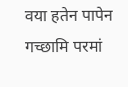वया हतेन पापेन गच्छामि परमां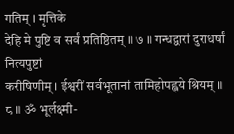गतिम् । मृत्तिके
देहि मे पुष्टि व सर्वं प्रतिष्ठितम् ॥ ७ ॥ गन्धद्वारां दुराधर्षां नित्यपुष्टां
करीषिणीम् । ईश्वरीं सर्वभूतानां तामिहोपह्वये श्रियम् ॥ ८ ॥ ॐ भूर्लक्ष्मी-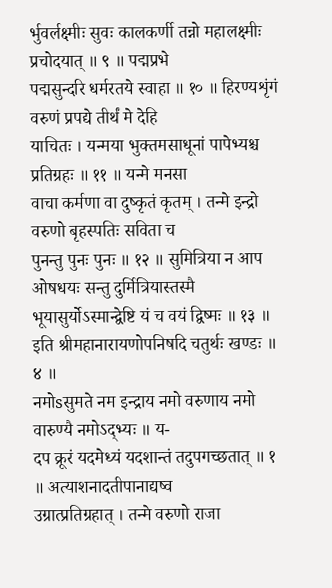र्भुवर्लक्ष्मीः सुवः कालकर्णी तन्नो महालक्ष्मीः प्रचोदयात् ॥ ९ ॥ पद्मप्रभे
पद्मसुन्दरि धर्मरतये स्वाहा ॥ १० ॥ हिरण्यशृंगं वरुणं प्रपद्ये तीर्थं मे देहि
याचितः । यन्मया भुक्तमसाधूनां पापेभ्यश्च प्रतिग्रहः ॥ ११ ॥ यन्मे मनसा
वाचा कर्मणा वा दुष्कृतं कृतम् । तन्मे इन्द्रो वरुणो बृहस्पतिः सविता च
पुनन्तु पुनः पुनः ॥ १२ ॥ सुमित्रिया न आप ओषधयः सन्तु दुर्मित्रियास्तस्मै
भूयासुर्योऽस्मान्द्वेष्टि यं च वयं द्विष्मः ॥ १३ ॥
इति श्रीमहानारायणोपनिषदि चतुर्थः खण्डः ॥ ४ ॥
नमोsसुमते नम इन्द्राय नमो वरुणाय नमो वारुण्यै नमोऽद्भ्यः ॥ य-
दप क्रूरं यदमेध्यं यदशान्तं तदुपगच्छतात् ॥ १ ॥ अत्याशनादतीपानाद्यष्व
उग्रात्प्रतिग्रहात् । तन्मे वरुणो राजा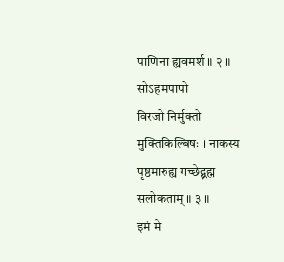पाणिना ह्यवमर्श ॥ २ ॥ सोऽहमपापो
विरजो निर्मुक्तो मुक्तिकिल्बिषः । नाकस्य पृष्ठमारुह्य गच्छेद्ब्रह्म सलोकताम् ॥ ३ ॥
इमं मे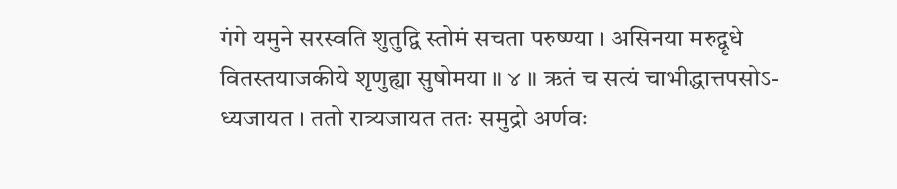गंगे यमुने सरस्वति शुतुद्वि स्तोमं सचता परुष्ण्या । असिनया मरुद्वृधे
वितस्तयाजकीये शृणुह्या सुषोमया ॥ ४ ॥ ऋतं च सत्यं चाभीद्धात्तपसोऽ-
ध्यजायत । ततो रात्र्यजायत ततः समुद्रो अर्णवः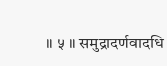॥ ५ ॥ समुद्रादर्णवादधि